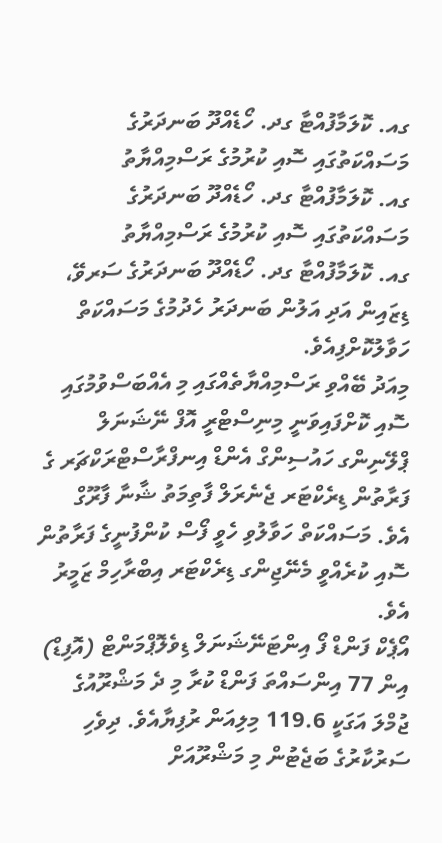ގއ. ކޮލަމާފުއްޓާ ގދ. ހޯޑެއްދޫ ބަނދަރުގެ މަސައްކަތުގައި ސޮއި ކުރުމުގެ ރަސްމިއްޔާތު
ގއ. ކޮލަމާފުއްޓާ ގދ. ހޯޑެއްދޫ ބަނދަރުގެ މަސައްކަތުގައި ސޮއި ކުރުމުގެ ރަސްމިއްޔާތު
ގއ. ކޮލަމާފުއްޓާ ގދ. ހޯޑެއްދޫ ބަނދަރުގެ ސަރވޭ، ޑިޒައިން އަދި އަލުން ބަނދަރު ހެދުމުގެ މަސައްކަތް ހަވާލުކޮށްފިއެވެ.
މިއަދު ބޭއްވި ރަސްމިއްޔާތެއްގައި މި އެއްބަސްވުމުގައި ސޮއި ކޮށްފައިވަނީ މިނިސްޓްރީ އޮފް ނޭޝަނަލް ޕްލޭނިންގ ހައުސިންގް އެންޑް އިނފްރާސްޓްރަކްޗަރ ގެ ފަރާތުން ޑިރެކްޓަރ ޖެނެރަލް ފާތިމަތު ޝާނާ ފާރޫގް އެވެ. މަސައްކަތް ހަވާލުވި ހެވީ ފޯސް ކުންފުނީގެ ފަރާތުން ސޮއި ކުރެއްވީ މެނޭޖިންގ ޑިރެކްޓަރ އިބްރާހިމް ޒަމީރު އެވެ.
އޯޕެކް ފަންޑް ފޯ އިންޓަނޭޝަނަލް ޑިވެލޮޕްމަންޓް (އޮފިޑް) އިން 77 އިންސައްތަ ފަންޑް ކުރާ މި ދެ މަޝްރޫއުގެ ޖުމްލަ އަގަކީ 119.6 މިލިއަން ރުފިޔާއެވެ. ދިވެހި ސަރުކާރުގެ ބަޖެޓުން މި މަޝްރޫއަށް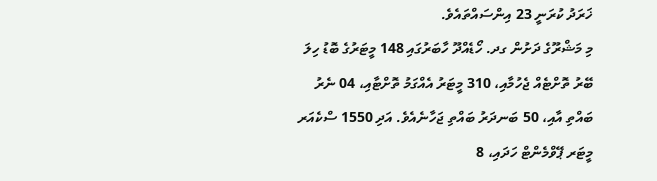ޚަރަދު ކުރަނީ 23 އިންސައްތައެވެ.
މި މަޝްރޫގެ ދަށުން ގދ. ހޯޑެއްދޫ ހާބަރުގައި 148 މީޓަރުގެ ބޮޑު ހިލަ ބޭރު ތޮށްޓެއް ޖެހުމާއި، 310 މީޓަރު އެއްގަމު ތޮށްޓާއި، 04 ނެރު ބައްތި އާއި، 50 ބަނދަރު ބައްތި ޖަހާނެއެވެ. އަދި 1550 ސްކެއަރ މީޓަރ ޕޭވްމެންޓް ހަދައި، 8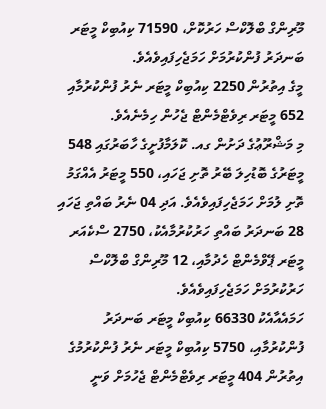މޫރިންގް ބްލޮކްސް ހަރުކޮށް، 71590 ކިއުބިކް މީޓަރ ބަނދަރު ފުންކުރުމަށް ހަމަޖެހިފައިވެއެވެ.
މީގެ އިތުރުން 2250 ކިއުބިކް މީޓަރ ނެރު ފުންކުރުމާއި 652 މީޓަރ ރިވެޓްމެންޓް ޖެހުން ހިމެނެއެވެ.
މި މަޝްރޫޢުގެ ދަށުން ގއ. ކޮލަމާފުށީގެ ހާބަރުގައި 548 މީޓަރުގެ ބޮޑުހިލަ ބޭރު ތޮށި ޖަހައި، 550 މީޓަރު އެއްގަމު ތޮށި ލުމަށް ހަމަޖެހިފައިވެއެވެ. އަދި 04 ނެރު ބައްތި ޖަހައި 28 ބަނދަރު ބައްތި ހަރުކުރުމާއެކު، 2750 ސްކެއަރ މީޓަރ ޕޭވްމެންޓް ހެދުމާއި، 12 މޫރިންގް ބްލޮކްސް ހަރުކުރުމަށް ހަމަޖެހިފައިވެއެވެ.
ހަމައެއާއެކު 66330 ކިއުބިކް މީޓަރ ބަނދަރު ފުންކުރުމާއި، 5750 ކިއުބިކް މީޓަރ ނެރު ފުންކުރުމުގެ އިތުރުން 404 މީޓަރ ރިވެޓްމެންޓް ޖެހުމަށް ވަނީ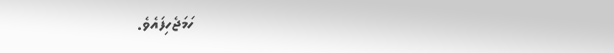ހަމަޖެހިފައެވެ.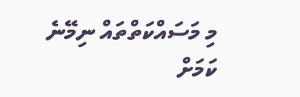މި މަސައްކަތްތައް ނިމޭނެ ކަމަށް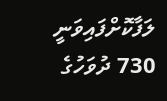ލަފާކޮށްފައިވަނީ 730 ދުވަހުގެ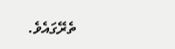ތެރޭގައެވެ.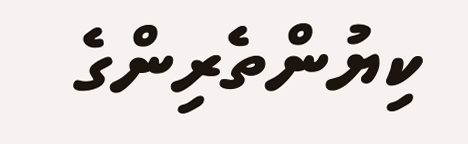ކިޔުންތެރިންގެ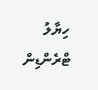ހިޔާލު
ޓްރެންޑިން